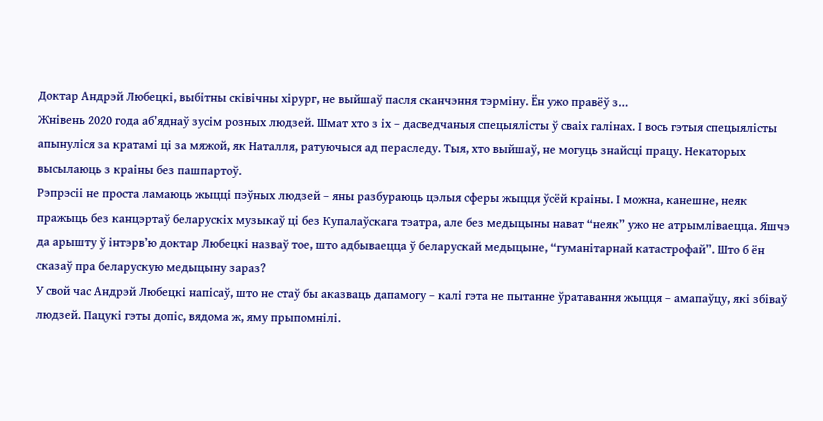Доктар Андрэй Любецкі, выбітны сківічны хірург, не выйшаў пасля сканчэння тэрміну. Ён ужо правёў з…
Жнівень 2020 года аб’яднаў зусім розных людзей. Шмат хто з іх – дасведчаныя спецыялісты ў сваіх галінах. І вось гэтыя спецыялісты апынуліся за кратамі ці за мяжой, як Наталля, ратуючыся ад пераследу. Тыя, хто выйшаў, не могуць знайсці працу. Некаторых высылаюць з краіны без пашпартоў.
Рэпрэсіі не проста ламаюць жыцці пэўных людзей – яны разбураюць цэлыя сферы жыцця ўсёй краіны. І можна, канешне, неяк пражыць без канцэртаў беларускіх музыкаў ці без Купалаўскага тэатра, але без медыцыны нават “неяк” ужо не атрымліваецца. Яшчэ да арышту ў інтэрв’ю доктар Любецкі назваў тое, што адбываецца ў беларускай медыцыне, “гуманітарнай катастрофай”. Што б ён сказаў пра беларускую медыцыну зараз?
У свой час Андрэй Любецкі напісаў, што не стаў бы аказваць дапамогу – калі гэта не пытанне ўратавання жыцця – амапаўцу, які збіваў людзей. Пацукі гэты допіс, вядома ж, яму прыпомнілі.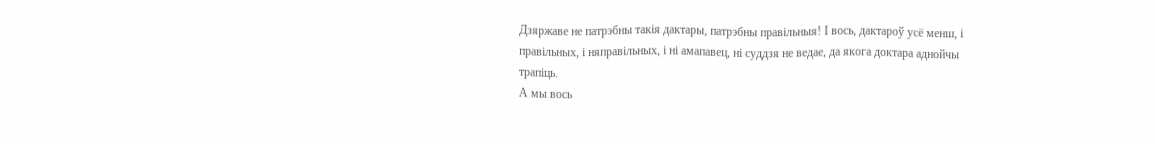Дзяржаве не патрэбны такія дактары, патрэбны правільныя! І вось, дактароў усё менш, і правільных, і няправільных, і ні амапавец, ні суддзя не ведае, да якога доктара аднойчы трапіць.
А мы вось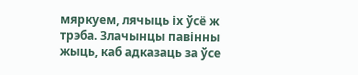мяркуем, лячыць іх ўсё ж трэба. Злачынцы павінны жыць, каб адказаць за ўсе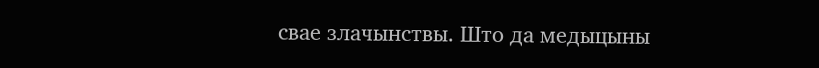свае злачынствы. Што да медыцыны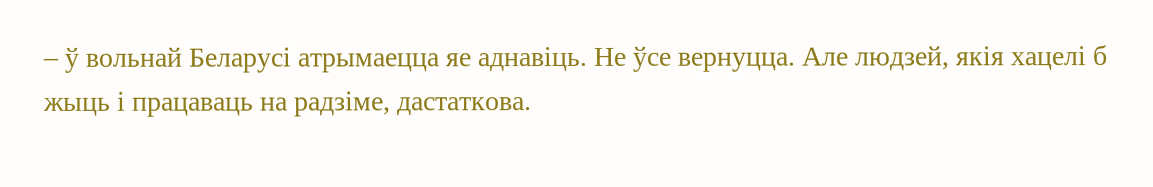– ў вольнай Беларусі атрымаецца яе аднавіць. Не ўсе вернуцца. Але людзей, якія хацелі б жыць і працаваць на радзіме, дастаткова.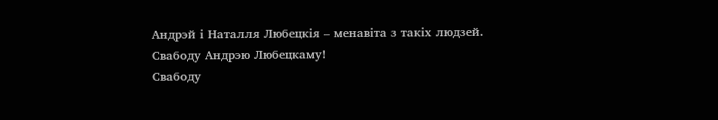Андрэй і Наталля Любецкія – менавіта з такіх людзей.
Свабоду Андрэю Любецкаму!
Свабоду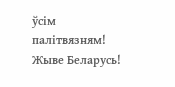ўсім палітвязням!
Жыве Беларусь!